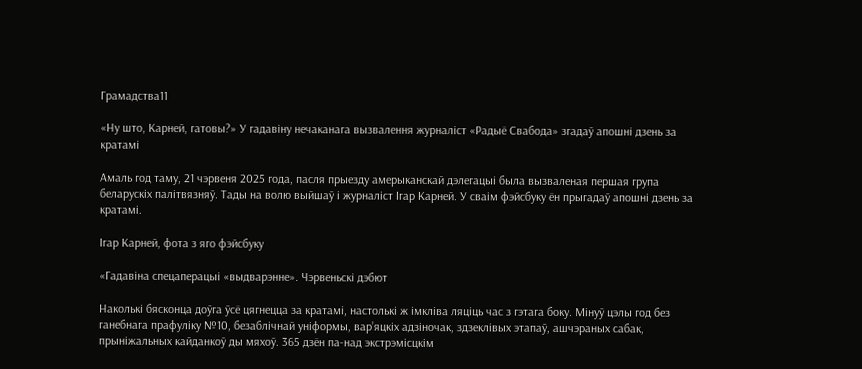Грамадства11

«Ну што, Карней, гатовы?» У гадавіну нечаканага вызвалення журналіст «Радыё Свабода» згадаў апошні дзень за кратамі

Амаль год таму, 21 чэрвеня 2025 года, пасля прыезду амерыканскай дэлегацыі была вызваленая першая група беларускіх палітвязняў. Тады на волю выйшаў і журналіст Ігар Карней. У сваім фэйсбуку ён прыгадаў апошні дзень за кратамі.

Ігар Карней, фота з яго фэйсбуку

«Гадавіна спецаперацыі «выдварэнне». Чэрвеньскі дэбют

Наколькі бясконца доўга ўсё цягнецца за кратамі, настолькі ж імкліва ляціць час з гэтага боку. Мінуў цэлы год без ганебнага прафуліку №10, безаблічнай уніформы, вар’яцкіх адзіночак, здзеклівых этапаў, ашчэраных сабак, прыніжальных кайданкоў ды мяхоў. 365 дзён па-над экстрэмісцкім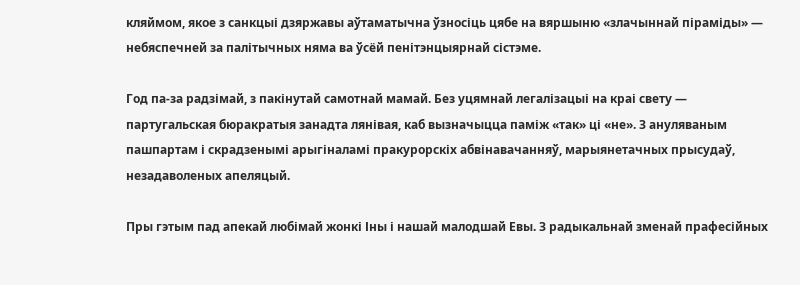кляймом, якое з санкцыі дзяржавы аўтаматычна ўзносіць цябе на вяршыню «злачыннай піраміды» — небяспечней за палітычных няма ва ўсёй пенітэнцыярнай сістэме.

Год па-за радзімай, з пакінутай самотнай мамай. Без уцямнай легалізацыі на краі свету — партугальская бюракратыя занадта лянівая, каб вызначыцца паміж «так» ці «не». З ануляваным пашпартам і скрадзенымі арыгіналамі пракурорскіх абвінавачанняў, марыянетачных прысудаў, незадаволеных апеляцый.

Пры гэтым пад апекай любімай жонкі Іны і нашай малодшай Евы. З радыкальнай зменай прафесійных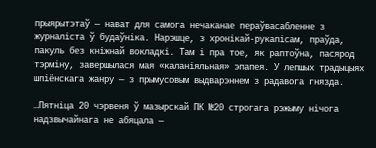прыярытэтаў — нават для самога нечаканае пераўвасабленне з журналіста ў будаўніка. Нарэшце, з хронікай-рукапісам, праўда, пакуль без кніжнай вокладкі. Там і пра тое, як раптоўна, пасярод тэрміну, завершылася мая «каланіяльная» эпапея. У лепшых традыцыях шпіёнскага жанру — з прымусовым выдварэннем з радавога гнязда.

…Пятніца 20 чэрвеня ў мазырскай ПК №20 строгага рэжыму нічога надзвычайнага не абяцала —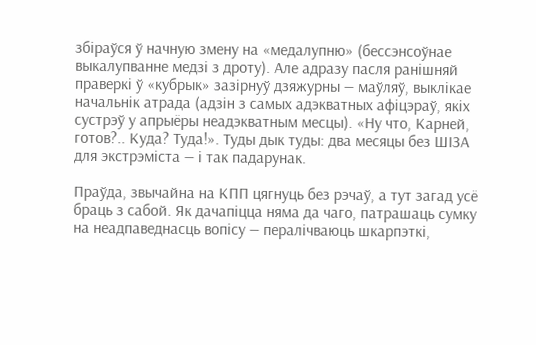збіраўся ў начную змену на «медалупню» (бессэнсоўнае выкалупванне медзі з дроту). Але адразу пасля ранішняй праверкі ў «кубрык» зазірнуў дзяжурны — маўляў, выклікае начальнік атрада (адзін з самых адэкватных афіцэраў, якіх сустрэў у апрыёры неадэкватным месцы). «Ну что, Карней, готов?.. Куда? Туда!». Туды дык туды: два месяцы без ШІЗА для экстрэміста — і так падарунак.

Праўда, звычайна на КПП цягнуць без рэчаў, а тут загад усё браць з сабой. Як дачапіцца няма да чаго, патрашаць сумку на неадпаведнасць вопісу — пералічваюць шкарпэткі,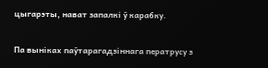цыгарэты, нават запалкі ў карабку.

Па выніках паўтарагадзіннага ператрусу з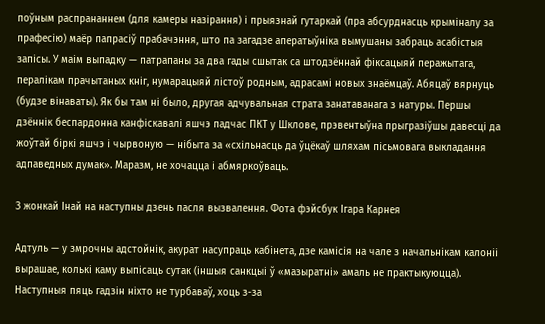поўным распрананнем (для камеры назірання) і прыязнай гутаркай (пра абсурднасць крыміналу за прафесію) маёр папрасіў прабачэння, што па загадзе аператыўніка вымушаны забраць асабістыя запісы. У маім выпадку — патрапаны за два гады сшытак са штодзённай фіксацыяй перажытага, пералікам прачытаных кніг, нумарацыяй лістоў родным, адрасамі новых знаёмцаў. Абяцаў вярнуць (будзе вінаваты). Як бы там ні было, другая адчувальная страта занатаванага з натуры. Першы дзённік беспардонна канфіскавалі яшчэ падчас ПКТ у Шклове, прэвентыўна прыгразіўшы давесці да жоўтай біркі яшчэ і чырвоную — нібыта за «схільнасць да ўцёкаў шляхам пісьмовага выкладання адпаведных думак». Маразм, не хочацца і абмяркоўваць.

З жонкай Інай на наступны дзень пасля вызвалення. Фота фэйсбук Ігара Карнея

Адтуль — у змрочны адстойнік, акурат насупраць кабінета, дзе камісія на чале з начальнікам калоніі вырашае, колькі каму выпісаць сутак (іншыя санкцыі ў «мазыратні» амаль не практыкуюцца). Наступныя пяць гадзін ніхто не турбаваў, хоць з-за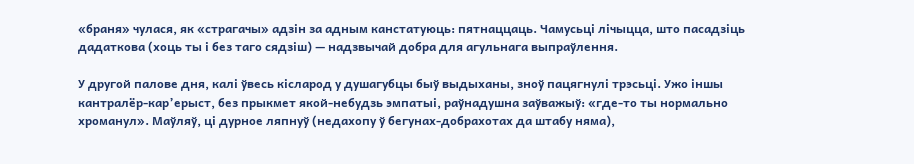«браня» чулася, як «страгачы» адзін за адным канстатуюць: пятнаццаць. Чамусьці лічыцца, што пасадзіць дадаткова (хоць ты і без таго сядзіш) — надзвычай добра для агульнага выпраўлення.

У другой палове дня, калі ўвесь кісларод у душагубцы быў выдыханы, зноў пацягнулі трэсьці. Ужо іншы кантралёр-кар’ерыст, без прыкмет якой-небудзь эмпатыі, раўнадушна заўважыў: «где-то ты нормально хроманул». Маўляў, ці дурное ляпнуў (недахопу ў бегунах-добрахотах да штабу няма),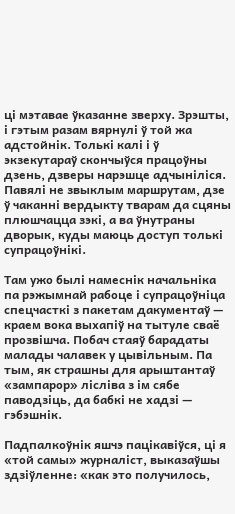ці мэтавае ўказанне зверху. Зрэшты, і гэтым разам вярнулі ў той жа адстойнік. Толькі калі і ў экзекутараў скончыўся працоўны дзень, дзверы нарэшце адчыніліся. Павялі не звыклым маршрутам, дзе ў чаканні вердыкту тварам да сцяны плюшчацца зэкі, а ва ўнутраны дворык, куды маюць доступ толькі супрацоўнікі.

Там ужо былі намеснік начальніка па рэжымнай рабоце і супрацоўніца спецчасткі з пакетам дакументаў — краем вока выхапіў на тытуле сваё прозвішча. Побач стаяў барадаты малады чалавек у цывільным. Па тым, як страшны для арыштантаў «зампарор» лісліва з ім сябе паводзіць, да бабкі не хадзі — гэбэшнік.

Падпалкоўнік яшчэ пацікавіўся, ці я «той самы» журналіст, выказаўшы здзіўленне: «как это получилось,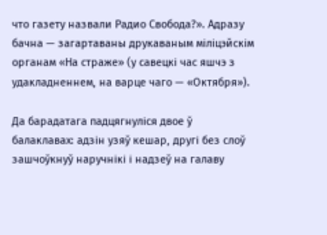что газету назвали Радио Свобода?». Адразу бачна — загартаваны друкаваным міліцэйскім органам «На страже» (у савецкі час яшчэ з удакладненнем, на варце чаго — «Октября»).

Да барадатага падцягнуліся двое ў балаклавах: адзін узяў кешар, другі без слоў зашчоўкнуў наручнікі і надзеў на галаву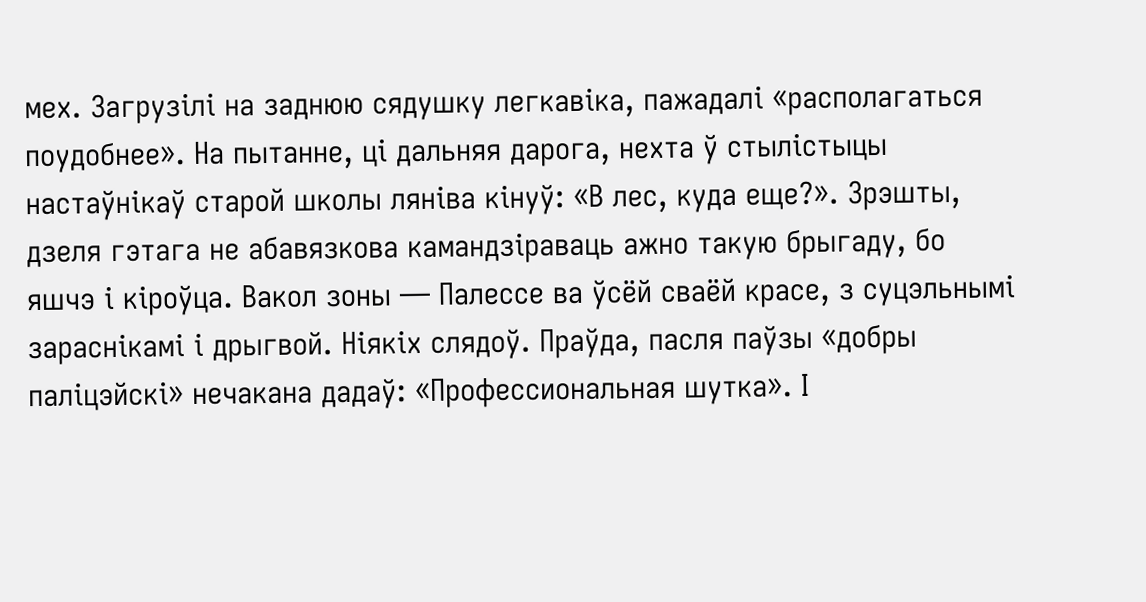мех. Загрузілі на заднюю сядушку легкавіка, пажадалі «располагаться поудобнее». На пытанне, ці дальняя дарога, нехта ў стылістыцы настаўнікаў старой школы ляніва кінуў: «В лес, куда еще?». Зрэшты, дзеля гэтага не абавязкова камандзіраваць ажно такую брыгаду, бо яшчэ і кіроўца. Вакол зоны — Палессе ва ўсёй сваёй красе, з суцэльнымі зараснікамі і дрыгвой. Ніякіх слядоў. Праўда, пасля паўзы «добры паліцэйскі» нечакана дадаў: «Профессиональная шутка». І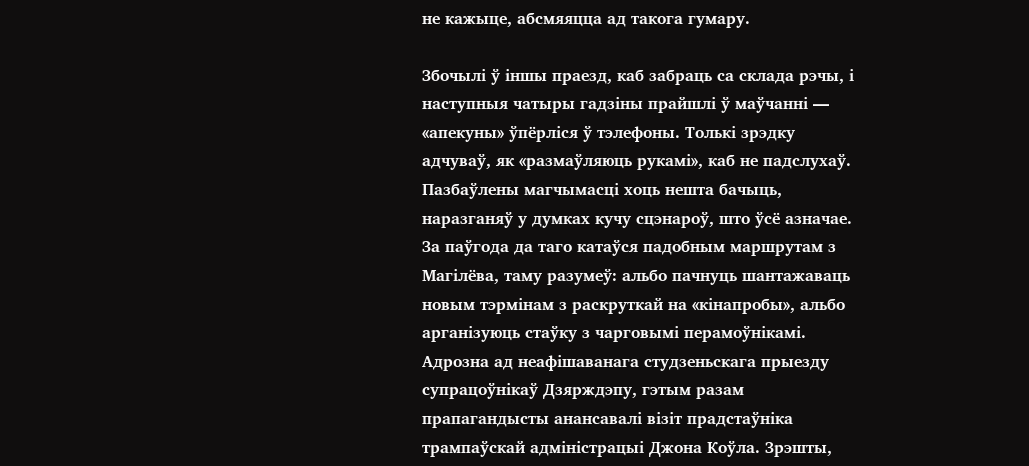не кажыце, абсмяяцца ад такога гумару.

Збочылі ў іншы праезд, каб забраць са склада рэчы, і наступныя чатыры гадзіны прайшлі ў маўчанні — «апекуны» ўпёрліся ў тэлефоны. Толькі зрэдку адчуваў, як «размаўляюць рукамі», каб не падслухаў. Пазбаўлены магчымасці хоць нешта бачыць, наразганяў у думках кучу сцэнароў, што ўсё азначае. За паўгода да таго катаўся падобным маршрутам з Магілёва, таму разумеў: альбо пачнуць шантажаваць новым тэрмінам з раскруткай на «кінапробы», альбо арганізуюць стаўку з чарговымі перамоўнікамі. Адрозна ад неафішаванага студзеньскага прыезду супрацоўнікаў Дзярждэпу, гэтым разам прапагандысты анансавалі візіт прадстаўніка трампаўскай адміністрацыі Джона Коўла. Зрэшты,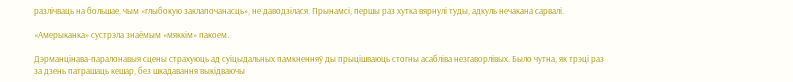разлічваць на большае, чым «глыбокую заклапочанасць», не даводзілася. Прынамсі, першы раз хутка вярнулі туды, адкуль нечакана сарвалі.

«Амерыканка» сустрэла знаёмым «мяккім» пакоем.

Дэрманцінава-паралонавыя сцены страхуюць ад суіцыдальных памкненняў ды прыцішваюць стогны асабліва незгаворлівых. Было чутна, як трэці раз за дзень патрашаць кешар, без шкадавання выкідваючы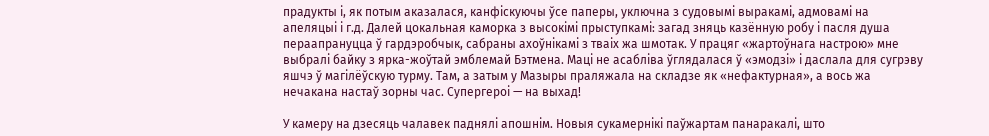прадукты і, як потым аказалася, канфіскуючы ўсе паперы, уключна з судовымі выракамі, адмовамі на апеляцыі і г.д. Далей цокальная каморка з высокімі прыступкамі: загад зняць казённую робу і пасля душа пераапрануцца ў гардэробчык, сабраны ахоўнікамі з тваіх жа шмотак. У працяг «жартоўнага настрою» мне выбралі байку з ярка-жоўтай эмблемай Бэтмена. Маці не асабліва ўглядалася ў «эмодзі» і даслала для сугрэву яшчэ ў магілёўскую турму. Там, а затым у Мазыры праляжала на складзе як «нефактурная», а вось жа нечакана настаў зорны час. Супергероі — на выхад!

У камеру на дзесяць чалавек паднялі апошнім. Новыя сукамернікі паўжартам панаракалі, што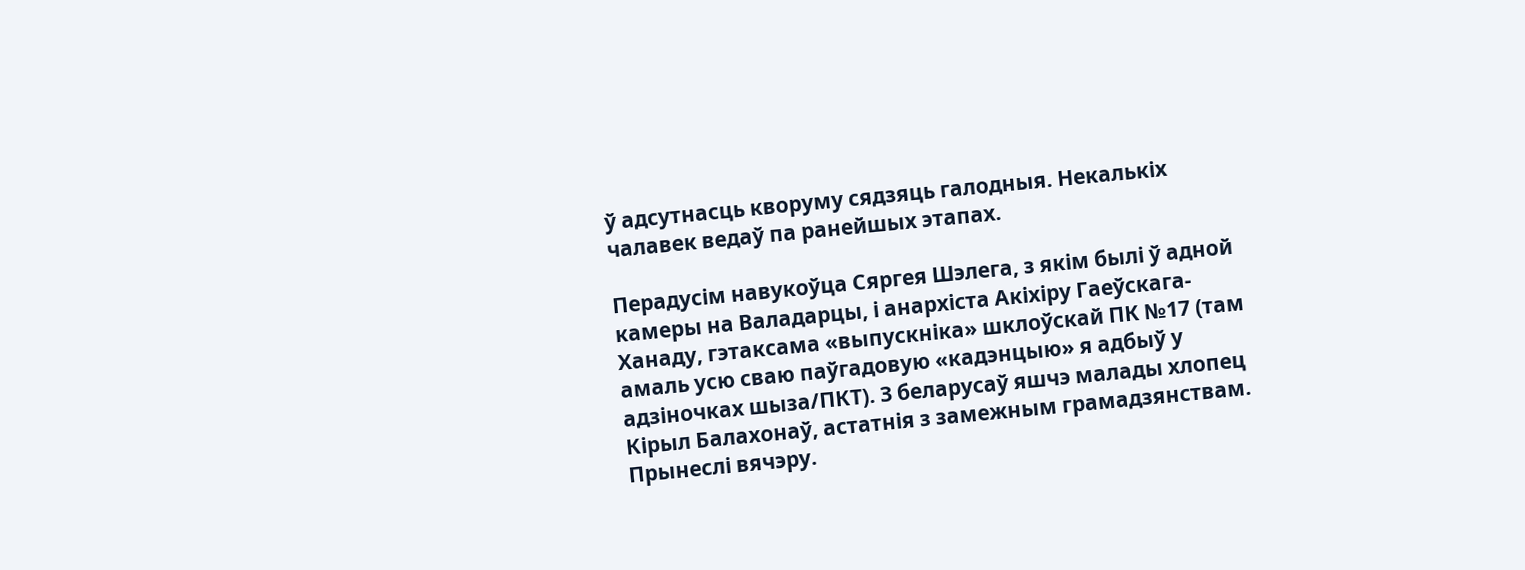ў адсутнасць кворуму сядзяць галодныя. Некалькіх чалавек ведаў па ранейшых этапах.

Перадусім навукоўца Сяргея Шэлега, з якім былі ў адной камеры на Валадарцы, і анархіста Акіхіру Гаеўскага-Ханаду, гэтаксама «выпускніка» шклоўскай ПК №17 (там амаль усю сваю паўгадовую «кадэнцыю» я адбыў у адзіночках шыза/ПКТ). З беларусаў яшчэ малады хлопец Кірыл Балахонаў, астатнія з замежным грамадзянствам. Прынеслі вячэру.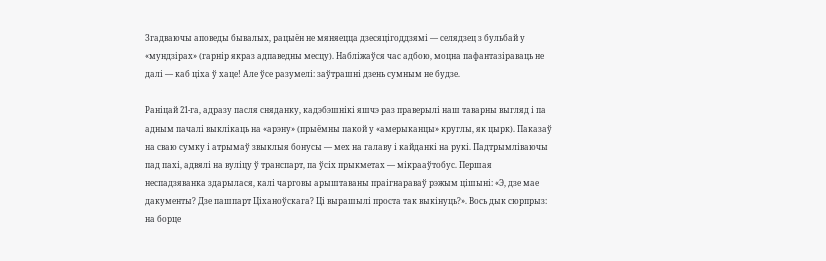Згадваючы аповеды бывалых, рацыён не мяняецца дзесяцігоддзямі — селядзец з бульбай у «мундзiрах» (гарнір якраз адпаведны месцу). Набліжаўся час адбою, моцна пафантазіраваць не далі — каб ціха ў хаце! Але ўсе разумелі: заўтрашні дзень сумным не будзе.

Раніцай 21-га, адразу пасля сняданку, кадэбэшнікі яшчэ раз праверылі наш таварны выгляд і па адным пачалі выклікаць на «арэну» (прыёмны пакой у «амерыканцы» круглы, як цырк). Паказаў на сваю сумку і атрымаў звыклыя бонусы — мех на галаву і кайданкі на рукі. Падтрымліваючы пад пахі, адвялі на вуліцу ў транспарт, па ўсіх прыкметах — мікрааўтобус. Першая неспадзяванка здарылася, калі чарговы арыштаваны праігнараваў рэжым цішыні: «Э, дзе мае дакументы? Дзе пашпарт Ціханоўскага? Ці вырашылі проста так выкінуць?». Вось дык сюрпрыз: на борце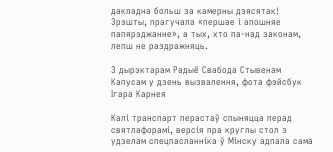дакладна больш за камерны дзясятак! Зрэшты, прагучала «першае і апошняе папярэджанне», а тых, хто па-над законам, лепш не раздражняць.

З дырэктарам Радыё Свабода Стывенам Капусам у дзень вызвалення, фота фэйсбук Ігара Карнея

Калі транспарт перастаў спыняцца перад святлафорамі, версія пра круглы стол з удзелам спецпасланніка ў Мінску адпала сама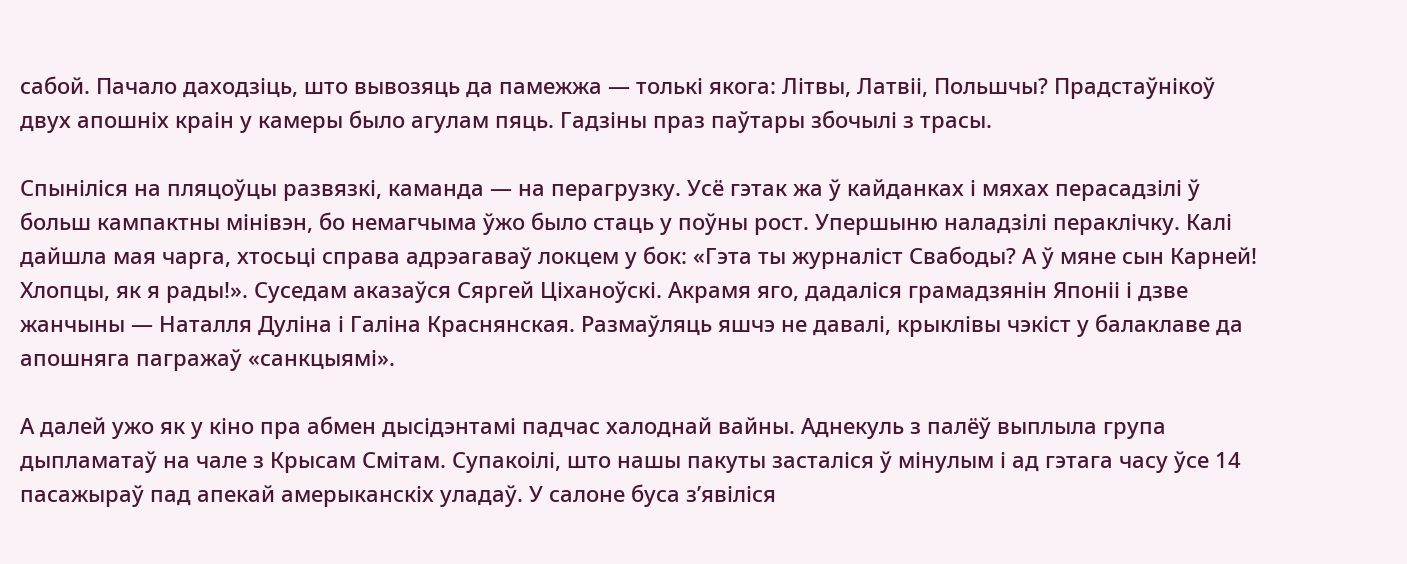сабой. Пачало даходзіць, што вывозяць да памежжа — толькі якога: Літвы, Латвіі, Польшчы? Прадстаўнікоў двух апошніх краін у камеры было агулам пяць. Гадзіны праз паўтары збочылі з трасы.

Спыніліся на пляцоўцы развязкі, каманда — на перагрузку. Усё гэтак жа ў кайданках і мяхах перасадзілі ў больш кампактны мінівэн, бо немагчыма ўжо было стаць у поўны рост. Упершыню наладзілі пераклічку. Калі дайшла мая чарга, хтосьці справа адрэагаваў локцем у бок: «Гэта ты журналіст Свабоды? А ў мяне сын Карней! Хлопцы, як я рады!». Суседам аказаўся Сяргей Ціханоўскі. Акрамя яго, дадаліся грамадзянін Японіі і дзве жанчыны — Наталля Дуліна і Галіна Краснянская. Размаўляць яшчэ не давалі, крыклівы чэкіст у балаклаве да апошняга пагражаў «санкцыямі».

А далей ужо як у кіно пра абмен дысідэнтамі падчас халоднай вайны. Аднекуль з палёў выплыла група дыпламатаў на чале з Крысам Смітам. Супакоілі, што нашы пакуты засталіся ў мінулым і ад гэтага часу ўсе 14 пасажыраў пад апекай амерыканскіх уладаў. У салоне буса з’явіліся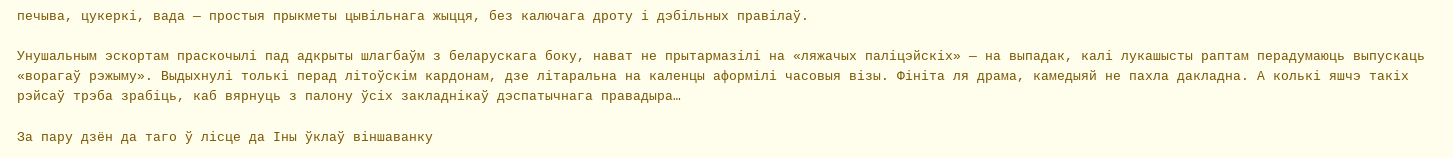печыва, цукеркі, вада — простыя прыкметы цывільнага жыцця, без калючага дроту і дэбільных правілаў.

Унушальным эскортам праскочылі пад адкрыты шлагбаўм з беларускага боку, нават не прытармазілі на «ляжачых паліцэйскіх» — на выпадак, калі лукашысты раптам перадумаюць выпускаць «ворагаў рэжыму». Выдыхнулі толькі перад літоўскім кардонам, дзе літаральна на каленцы аформілі часовыя візы. Фініта ля драма, камедыяй не пахла дакладна. А колькі яшчэ такіх рэйсаў трэба зрабіць, каб вярнуць з палону ўсіх закладнікаў дэспатычнага правадыра…

За пару дзён да таго ў лісце да Іны ўклаў віншаванку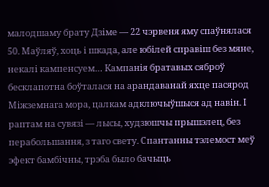малодшаму брату Дзіме — 22 чэрвеня яму спаўнялася 50. Маўляў, хоць і шкада, але юбілей справіш без мяне, некалі кампенсуем… Кампанія братавых сяброў бесклапотна боўталася на арандаванай яхце пасярод Міжземнага мора, цалкам адключыўшыся ад навін. І раптам на сувязі — лысы, худзюшчы прышэлец, без перабольшання, з таго свету. Спантанны тэлемост меў эфект бамбічны, трэба было бачыць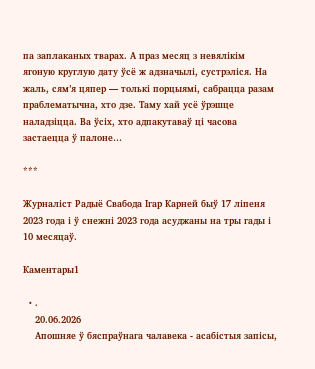па заплаканых тварах. А праз месяц з невялікім ягоную круглую дату ўсё ж адзначылі, сустрэліся. На жаль, сям’я цяпер — толькі порцыямі, сабрацца разам праблематычна, хто дзе. Таму хай усё ўрэшце наладзіцца. Ва ўсіх, хто адпакутаваў ці часова застаецца ў палоне…

***

Журналіст Радыё Свабода Ігар Карней быў 17 ліпеня 2023 года і ў снежні 2023 года асуджаны на тры гады і 10 месяцаў.

Каментары1

  • .
    20.06.2026
    Апошняе ў бяспраўнага чалавека - асабістыя запісы,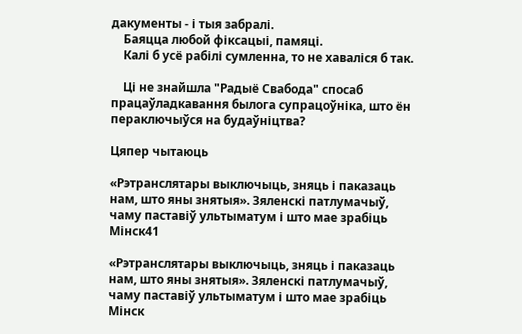дакументы - і тыя забралі.
    Баяцца любой фіксацыі, памяці.
    Калі б усё рабілі сумленна, то не хаваліся б так.

    Ці не знайшла "Радыё Свабода" спосаб працаўладкавання былога супрацоўніка, што ён пераключыўся на будаўніцтва?

Цяпер чытаюць

«Рэтранслятары выключыць, зняць і паказаць нам, што яны знятыя». Зяленскі патлумачыў, чаму паставіў ультыматум і што мае зрабіць Мінск41

«Рэтранслятары выключыць, зняць і паказаць нам, што яны знятыя». Зяленскі патлумачыў, чаму паставіў ультыматум і што мае зрабіць Мінск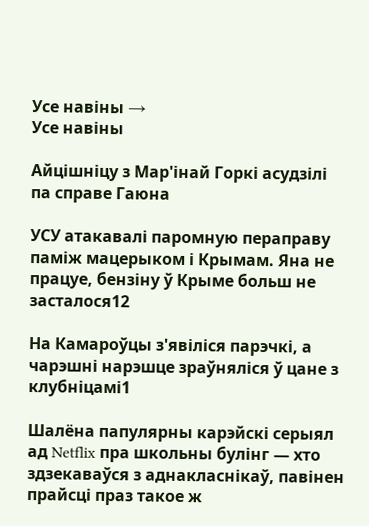Усе навіны →
Усе навіны

Айцішніцу з Мар'інай Горкі асудзілі па справе Гаюна

УСУ атакавалі паромную пераправу паміж мацерыком і Крымам. Яна не працуе, бензіну ў Крыме больш не засталося12

На Камароўцы з'явіліся парэчкі, а чарэшні нарэшце зраўняліся ў цане з клубніцамі1

Шалёна папулярны карэйскі серыял ад Netflix пра школьны булінг — хто здзекаваўся з аднакласнікаў, павінен прайсці праз такое ж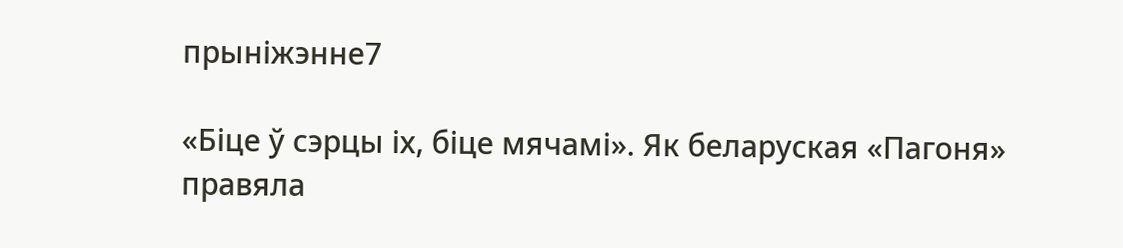прыніжэнне7

«Біце ў сэрцы іх, біце мячамі». Як беларуская «Пагоня» правяла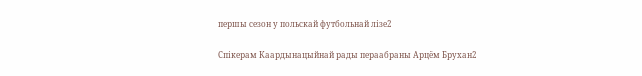першы сезон у польскай футбольнай лізе2

Спікерам Каардынацыйнай рады пераабраны Арцём Брухан2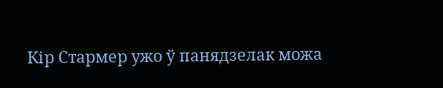Кір Стармер ужо ў панядзелак можа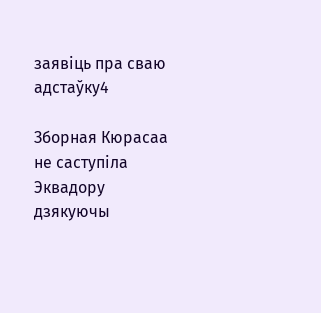заявіць пра сваю адстаўку4

Зборная Кюрасаа не саступіла Эквадору дзякуючы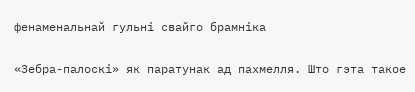фенаменальнай гульні свайго брамніка

«Зебра-палоскі» як паратунак ад пахмелля. Што гэта такое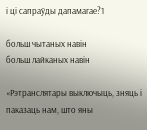і ці сапраўды дапамагае?1

больш чытаных навін
больш лайканых навін

«Рэтранслятары выключыць, зняць і паказаць нам, што яны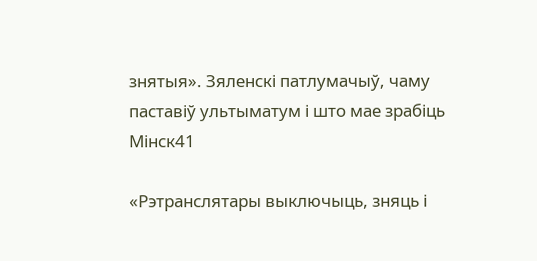знятыя». Зяленскі патлумачыў, чаму паставіў ультыматум і што мае зрабіць Мінск41

«Рэтранслятары выключыць, зняць і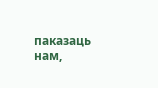паказаць нам,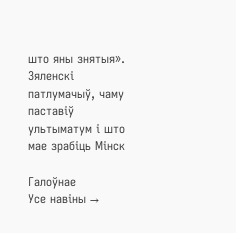што яны знятыя». Зяленскі патлумачыў, чаму паставіў ультыматум і што мае зрабіць Мінск

Галоўнае
Усе навіны →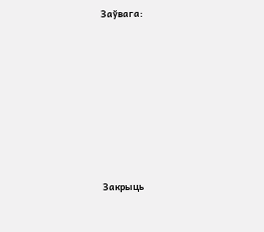Заўвага:









Закрыць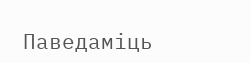Паведаміць